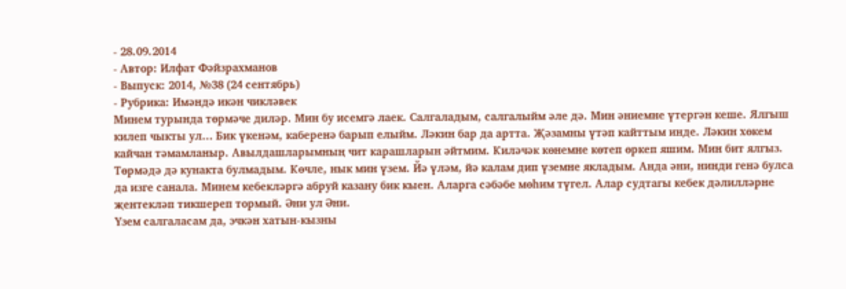- 28.09.2014
- Автор: Илфат Фәйзрахманов
- Выпуск: 2014, №38 (24 сентябрь)
- Рубрика: Имәндә икән чикләвек
Минем турында төрмәче диләр. Мин бу исемгә лаек. Салгаладым, салгалыйм әле дә. Мин әниемне үтергән кеше. Ялгыш килеп чыкты ул… Бик үкенәм, каберенә барып елыйм. Ләкин бар да артта. Җәзамны үтәп кайттым инде. Ләкин хөкем кайчан тәмамланыр. Авылдашларымның чит карашларын әйтмим. Киләчәк көнемне көтеп өркеп яшим. Мин бит ялгыз. Төрмәдә дә кунакта булмадым. Көчле, нык мин үзем. Йә үләм, йә калам дип үземне якладым. Анда әни, нинди генә булса да изге санала. Минем кебекләргә абруй казану бик кыен. Аларга сәбәбе мөһим түгел. Алар судтагы кебек дәлилләрне җентекләп тикшереп тормый. Әни ул Әни.
Үзем салгаласам да, эчкән хатын-кызны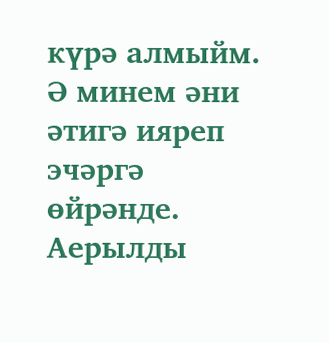күрә алмыйм. Ә минем әни әтигә ияреп эчәргә өйрәнде. Аерылды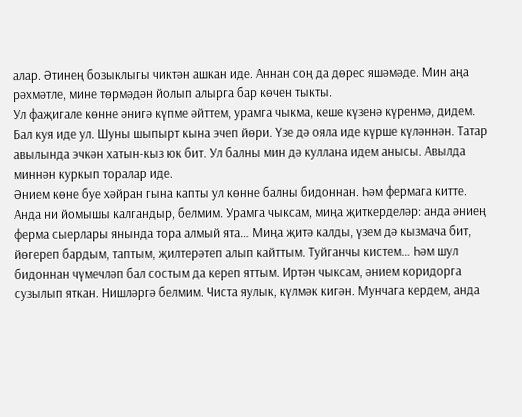алар. Әтинең бозыклыгы чиктән ашкан иде. Аннан соң да дөрес яшәмәде. Мин аңа рәхмәтле, мине төрмәдән йолып алырга бар көчен тыкты.
Ул фаҗигале көнне әнигә күпме әйттем, урамга чыкма, кеше күзенә күренмә, дидем. Бал куя иде ул. Шуны шыпырт кына эчеп йөри. Үзе дә ояла иде күрше күләннән. Татар авылында эчкән хатын-кыз юк бит. Ул балны мин дә куллана идем анысы. Авылда миннән куркып торалар иде.
Әнием көне буе хәйран гына капты ул көнне балны бидоннан. Һәм фермага китте. Анда ни йомышы калгандыр, белмим. Урамга чыксам, миңа җиткерделәр: анда әниең ферма сыерлары янында тора алмый ята… Миңа җитә калды, үзем дә кызмача бит, йөгереп бардым, таптым, җилтерәтеп алып кайттым. Туйганчы кистем… Һәм шул бидоннан чүмечләп бал состым да кереп яттым. Иртән чыксам, әнием коридорга сузылып яткан. Нишләргә белмим. Чиста яулык, күлмәк кигән. Мунчага кердем, анда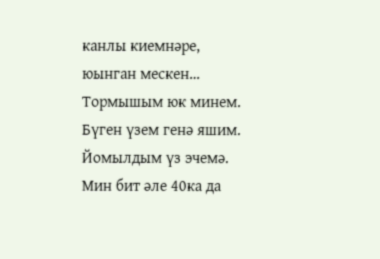канлы киемнәре, юынган мескен… Тормышым юк минем. Бүген үзем генә яшим. Йомылдым үз эчемә. Мин бит әле 40ка да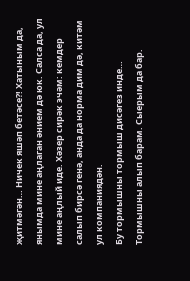җитмәгән… Ничек яшәп бетәсе?! Хатыным да, янымда мине аңлаган әнием дә юк. Салса да, ул мине аңлый иде. Хәзер сирәк эчәм: кемдер салып бирсә генә, анда да норма дим дә, китәм ул компаниядән.
Бу тормышны тормыш дисәгез инде… Тормышны алып барам. Сыерым да бар.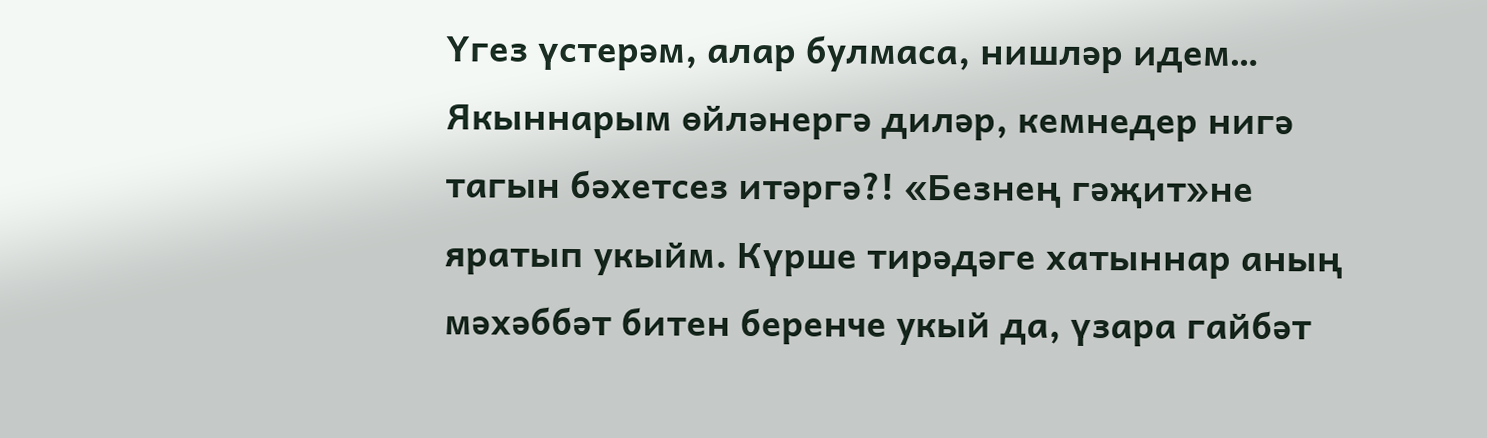Үгез үстерәм, алар булмаса, нишләр идем…
Якыннарым өйләнергә диләр, кемнедер нигә тагын бәхетсез итәргә?! «Безнең гәҗит»не яратып укыйм. Күрше тирәдәге хатыннар аның мәхәббәт битен беренче укый да, үзара гайбәт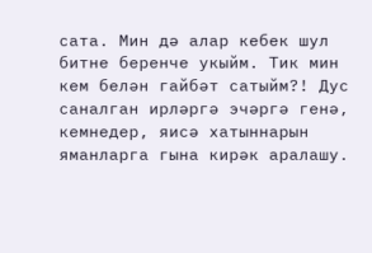сата. Мин дә алар кебек шул битне беренче укыйм. Тик мин кем белән гайбәт сатыйм?! Дус саналган ирләргә эчәргә генә, кемнедер, яисә хатыннарын яманларга гына кирәк аралашу.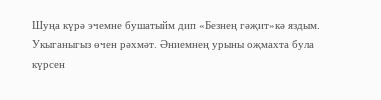Шуңа күрә эчемне бушатыйм дип «Безнең гәҗит»кә яздым. Укыганыгыз өчен рәхмәт. Әниемнең урыны оҗмахта була күрсен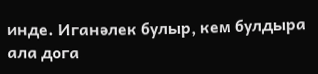инде. Иганәлек булыр, кем булдыра ала дога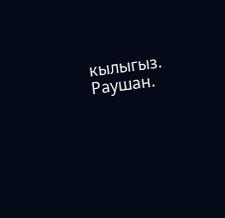кылыгыз.
Раушан.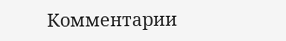Комментарии